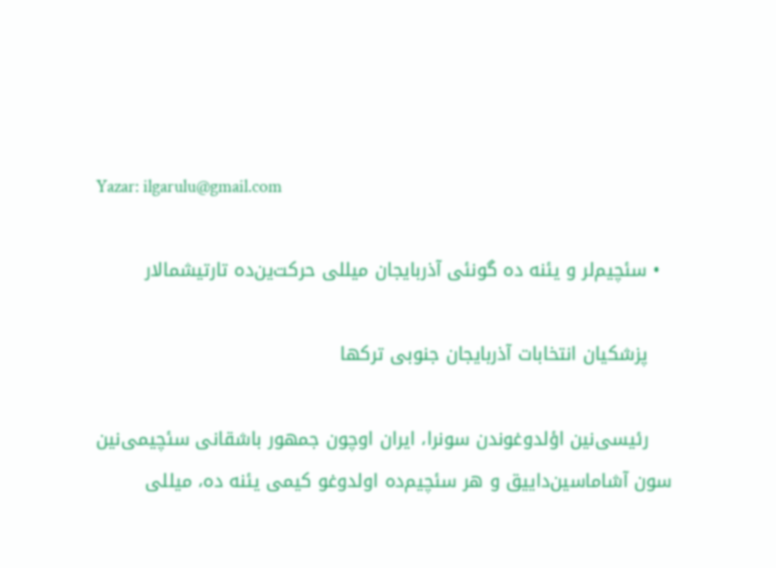Yazar: ilgarulu@gmail.com

  • سئچیم‌لر و یئنه ده گونئی آذربایجان میللی حرکت‌ین‌ده تارتیشمالار

    پزشکیان انتخابات آذربایجان جنوبی ترکها

    رئیسی‌نین اؤلدوغوندن سونرا، ایران اوچون جمهور باشقانی سئچیمی‌نین سون آشاماسین‌داییق و هر سئچیم‌ده اولدوغو کیمی یئنه ده، میللی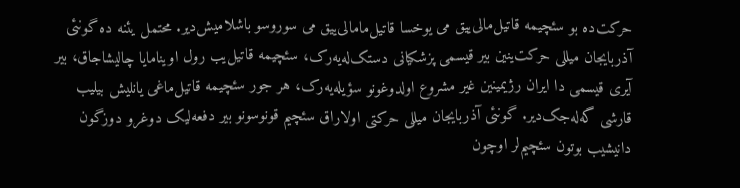حرکت‌ده بو سئچیمه قاتیل‌مالی‌ییق می یوخسا قاتیل‌مامالی‌ییق می سوروسو باشلامیش‌دیر. محتمل یئنه ده گونئی آذربایجان میللی حرکت‌ینین بیر قیسمی پزشکیانی دستک‌له‌یه‌رک، سئچیمه قاتیل‌یب رول اوینامایا چالیشاجاق، بیر آیری قیسمی دا ایران رژیمینین غیر مشروع اولدوغونو سؤیله‌یه‌رک، هر جور سئچیمه قاتیل‌ماغی یانلیش بیلیب قارشی گه‌له‌جک‌دیر. گونئی آذربایجان میللی حرکتی اولاراق سئچیم قونوسونو بیر دفعه‌لیک دوغرو دوزگون دانیشیب بوتون سئچیم‌لر اوچون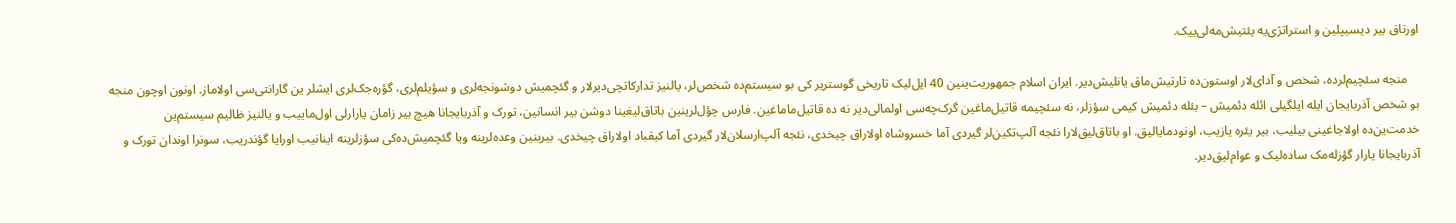اورتاق بیر دیسیپلین و استراتژی‌یه یئتیش‌مه‌لی‌ییک.

    منجه سئچیم‌لرده، شخص و آدای‌لار اوستون‌ده تارتیش‌ماق یانلیش‌دیر. ایران اسلام جمهوریت‌ینین 40 ایل‌لیک تاریخی گوستریر کی بو سیستم‌ده شخص‌لر، یالنیز تدارکاتچی‌دیرلار و گئچمیش دوشونجه‌لری و سؤیلم‌لری، گؤره‌جک‌لری ایشلر ین گارانتی‌سی اولاماز. اونون اوچون منجه بو شخص آذربایجان ایله ایلگیلی ائله دئمیش – بئله دئمیش کیمی سؤزلر، نه سئچیمه قاتیل‌ماغین گرک‌چه‌سی اولمالی‌دیر نه ده قاتیل‌ماماغین. فارس چؤل‌لرینین باتاق‌لیغینا دوشن بیر انسانین، تورک و آذربایجانا هیچ بیر زامان یارارلی اول‌ماییب و یالنیز ظالیم سیستم‌ین خدمت‌ین‌ده اولاجاغینی بیلیب، بیر یئره یازیب، اونودمایالیق. او باتاق‌لیق‌لارا نئجه آلپ‌تکین‌لر گیردی آما خسروشاه اولاراق چیخدی، نئجه آلپ‌ارسلان‌لار گیردی آما کیقباد اولاراق چیخدی. بیرینین وعده‌لرینه ویا گئچمیش‌ده‌کی سؤزلرینه اینانیب اورایا گؤندریب، سونرا اوندان تورک و آذربایجانا یارار گؤزله‌مک ساده‌لیک و عوام‌لیق‌دیر.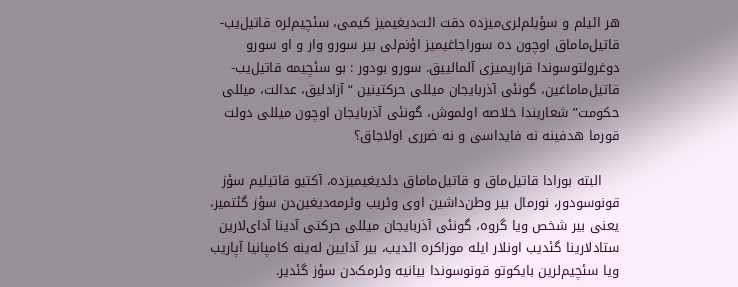هر ائیلم و سؤیلم‌لری‌میزده دقت ائت‌دیغیمیز کیمی، سئچیم‌لره قاتیل‌یب-قاتیل‌ماماق اوچون ده سوراجاغیمیز اؤنم‌لی بیر سورو وار و او سورو دوغرولتوسوندا قراریمیزی آلمالییق. سورو بودور : بو سئچیمه قاتیل‌یب-قاتیل‌ماماغین، گونئی آذربایجان میللی حرکتینین “آزادلیق، عدالت، میللی حکومت” شعاریندا خلاصه اولموش، گونئی آذربایجان اوچون میللی دولت قورما هدفینه نه فایداسی و نه ضرری اولاجاق؟

    البته بورادا قاتیل‌ماق و قاتیل‌ما‌ماق دئدیغیمیزده، آکتیو قاتیلیم سؤز قونوسودور، نورمال بیر وطن‌داشین اوی وئریب وئرمه‌دیغین‌دن سؤز گئتمیر، یعنی بیر شخص ویا گروه، گونئی آذربایجان میللی حرکتی آدینا آدای‌لارین ستادلارینا گئدیب اونلار ایله موزاکره ائدیب، بیر آدایین له‌ینه کامپانیا آپاریب ویا سئچیم‌لرین بایکوتو قونوسوندا بیانیه وئرمک‌دن سؤز گئدیر.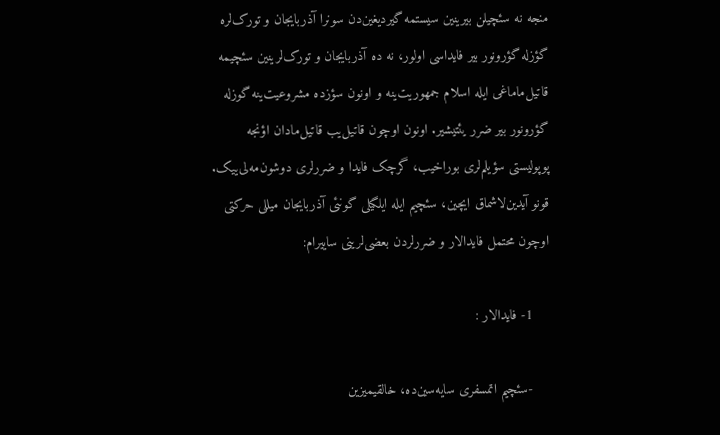منجه نه سئچیلن بیرینین سیستمه گیردیغین‌دن سونرا آذربایجان و تورک‌لره گؤزله گؤرونور بیر فایداسی اولور، نه ده آذربایجان و تورک‌لرینین سئچیمه قاتیل‌ماماغی ایله اسلام جمهوریت‌ینه و اونون سؤزده مشروعیت‌ینه گوزله گؤرونور بیر ضرر یئتیشیر. اونون اوچون قاتیل‌یب قاتیل‌مادان اؤنجه پوپولیستی سؤیلم‌لری بوراخیب، گرچک فایدا و ضررلری دوشون‌مه‌لی‌ییک. قونو آیدین‌لاشماق ایچین، سئچیم ایله ایلگیلی گونئی آذربایجان میللی حرکتی اوچون محتمل فایدالار و ضررلردن بعضی‌لرینی ساییرام:

    1- فایدالار :

    -سئچیم اتمسفری سایه‌سین‌ده، خالقیمیزین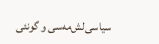سیاسی‌لش‌مه‌سی و گونئی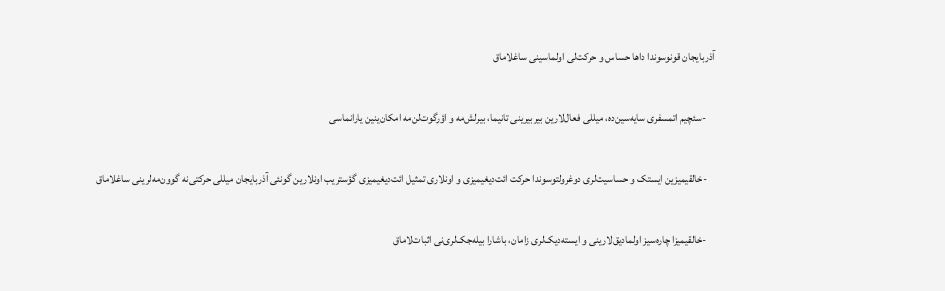آذربایجان قونوسوندا داها حساس و حرکت‌لی اولماسینی ساغلاماق

    -سئچیم اتمسفری سایه‌سین‌ده، میللی فعال‌لارین بیربیرینی تانیما، بیرلش‌مه و اؤرگوت‌لن‌مه امکان‌ینین یارانماسی

    -خالقیمیزین ایستک و حساسیت‌لری دوغرولتوسوندا حرکت ائت‌دیغیمیزی و اونلاری تمثیل ائت‌دیغیمیزی گؤستریب اونلارین گونئی آذربایجان میللی حرکتی‌نه گوون‌مه‌لرینی ساغلاماق

    -خالقیمیزا چاره‌سیز اولمادیق‌لارینی و ایسته‌دیک‌لری زامان، باشارا بیله‌جک‌لری‌نی اثبات‌لاماق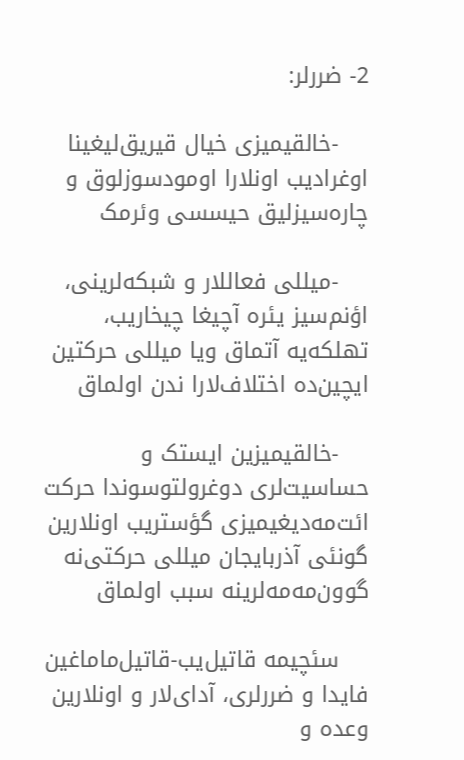2- ضررلر:

    -خالقیمیزی خیال قیریق‌لیغینا اوغرادیب اونلارا اومودسوزلوق و چاره‌سیزلیق حیسسی وئرمک

    -میللی فعاللار و شبکه‌لرینی، اؤنم‌سیز یئره آچیغا چیخاریب، تهلکه‌یه آتماق ویا میللی حرکتین ایچین‌ده اختلاف‌لارا ندن اولماق

    -خالقیمیزین ایستک و حساسیت‌لری دوغرولتوسوندا حرکت ائت‌مه‌دیغیمیزی گؤستریب اونلارین گونئی آذربایجان میللی حرکتی‌نه گوون‌مه‌مه‌لرینه سبب اولماق

    سئچیمه قاتیل‌یب-قاتیل‌ماماغین فایدا و ضررلری، آدای‌لار و اونلارین وعده و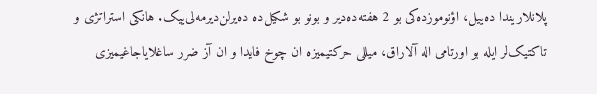پلانلاریندا ده‌ییل، اؤنوموزده‌کی بو 2 هفته‌ده‌دیر و بونو بو شکیل‌ده ده‌یرلن‌دیرمه‌لی‌ییک. هانکی استراتژی و تاکتیک‌لر ایله بو اورتامی اله آلاراق، میللی حرکتیمیزه ان چوخ فایدا و ان آز ضرر ساغلایاجاغیمیزی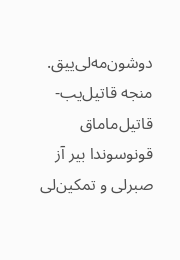دوشون‌مه‌لی‌ییق. منجه قاتیل‌یب-قاتیل‌ماماق قونوسوندا بیر آز صبرلی و تمکین‌لی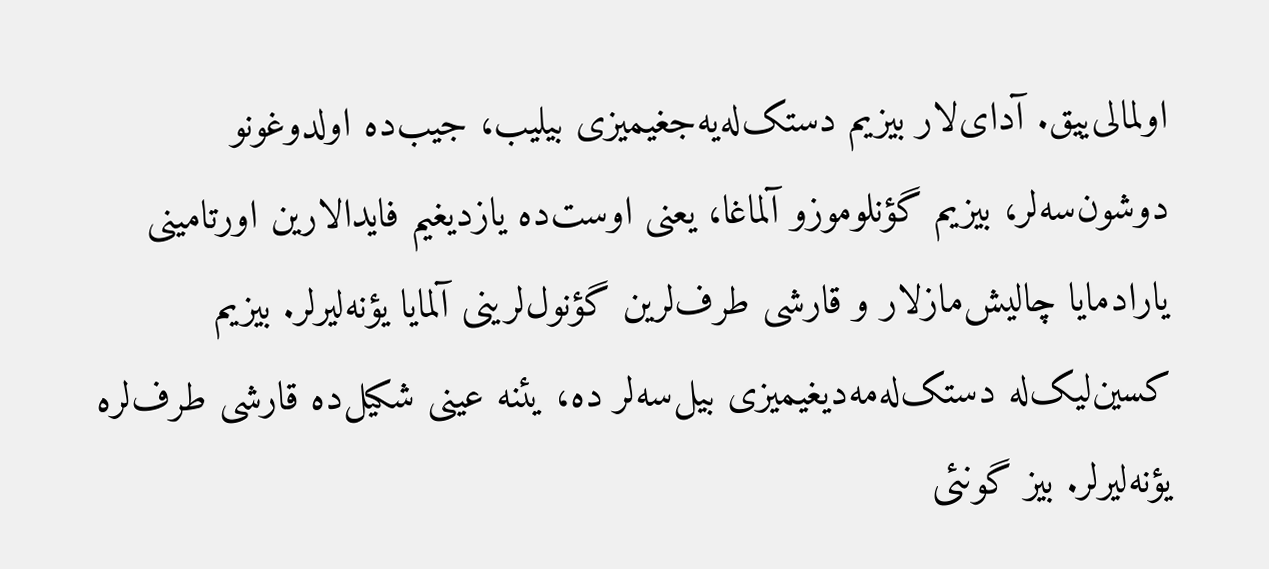اولمالی‌ییق. آدای‌لار بیزیم دستک‌له‌یه‌جغیمیزی بیلیب، جیب‌ده اولدوغونو دوشون‌سه‌لر، بیزیم گؤنلوموزو آلماغا، یعنی اوست‌ده یازدیغیم فایدالارین اورتامینی یارادمایا چالیش‌مازلار و قارشی طرف‌لرین گؤنول‌لرینی آلمایا یؤنه‌لیرلر. بیزیم کسین‌لیک‌له دستک‌له‌مه‌دیغیمیزی بیل‌سه‌لر ده، یئنه عینی شکیل‌ده قارشی طرف‌لره یؤنه‌لیرلر. بیز گونئی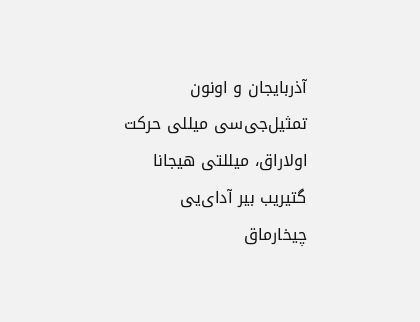آذربایجان و اونون تمثیل‌جی‌سی میللی حرکت اولاراق، میللتی هیجانا گتیریب بیر آدای‌یی چیخارماق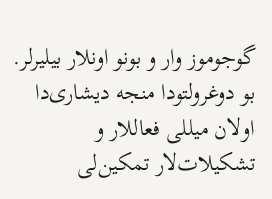گوجوموز وار و بونو اونلار بیلیرلر. بو دوغرولتودا منجه دیشاری‌دا اولان میللی فعاللار و تشکیلات‌لار تمکین‌لی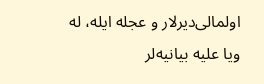اولمالی‌دیرلار و عجله ایله، له ویا علیه بیانیه‌لر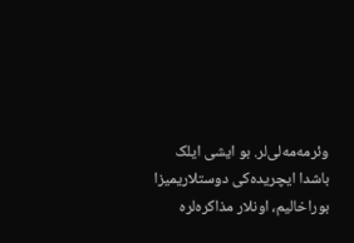وئرمه‌مه‌لی‌لر. بو ایشی ایلک باشدا ایچریده‌کی دوستلاریمیزا بوراخالیم، اونلار مذاکره‌لره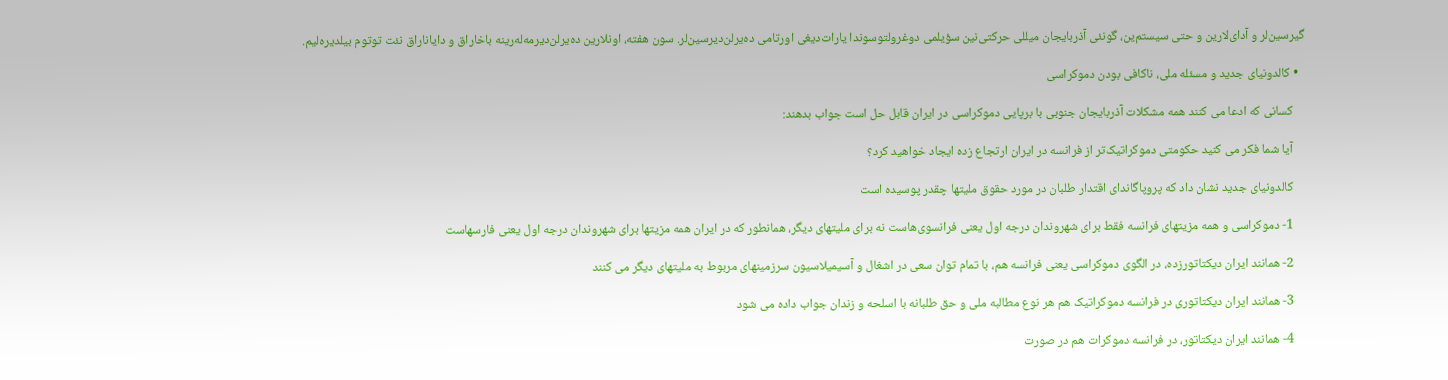گیرسین‌لر و آدای‌لارین و حتی سیستم‌ین، گونئی آذربایجان میللی حرکتی‌نین سؤیلمی دوغرولتوسوندا یارات‌دیغی اورتامی ده‌یرلن‌دیرسین‌لر. سون هفته، اونلارین ده‌یرلن‌دیرمه‌له‌رینه باخاراق و دایاناراق نئت توتوم بیلدیره‌لیم.

  • کالدونیای جدید و مسئله ملی، ناکافی بودن دموکراسی

    کسانی که ادعا می کنند همه مشکلات آذربایجان جنوبی با برپایی دموکراسی در ایران قابل حل است جواب بدهند:

    آیا شما فکر می کنید حکومتی دموکراتیک‌تر از فرانسه در ایران ارتجاع زده ایجاد خواهید کرد؟

    کالدونیای جدید نشان داد که پروپاگاندای اقتدار طلبان در مورد حقوق ملیتها چقدر پوسیده است

    1- دموکراسی و همه مزیتهای فرانسه فقط برای شهروندان درجه اول یعنی فرانسوی‌هاست نه برای ملیتهای دیگر، همانطور که در ایران همه مزیتها برای شهروندان درجه اول یعنی فارسهاست

    2- همانند ایران دیکتاتورزده، در الگوی دموکراسی یعنی فرانسه هم، با تمام توان سعی در اشغال و آسیمیلاسیون سرزمینهای مربوط به ملیتهای دیگر می کنند

    3- همانند ایران دیکتاتوری در فرانسه دموکراتیک هم هر نوع مطالبه ملی و حق طلبانه با اسلحه و زندان جواب داده می شود

    4- همانند ایران دیکتاتور، در فرانسه دموکرات هم در صورت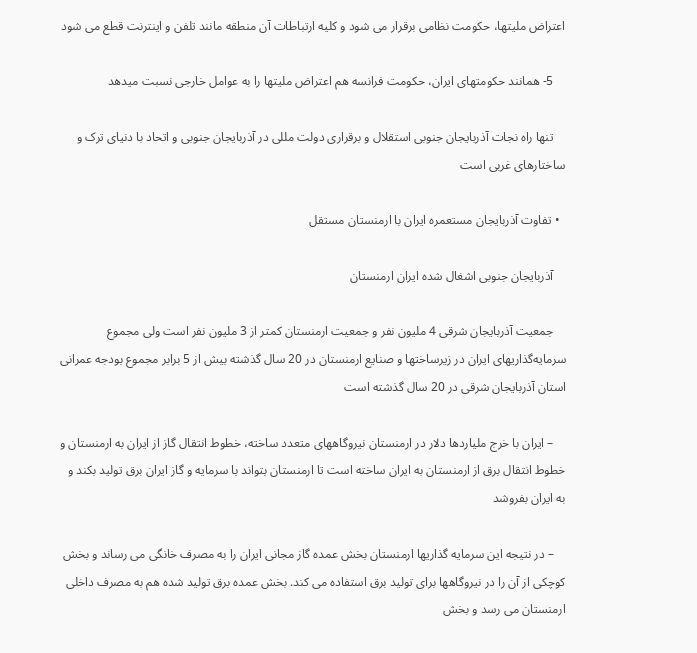اعتراض ملیتها، حکومت نظامی برقرار می شود و کلیه ارتباطات آن منطقه مانند تلفن و اینترنت قطع می شود

    5- همانند حکومتهای ایران، حکومت فرانسه هم اعتراض ملیتها را به عوامل خارجی نسبت میدهد

    تنها راه نجات آذربایجان جنوبی استقلال و برقراری دولت مللی در آذربایجان جنوبی و اتحاد با دنیای ترک و ساختارهای غربی است

  • تفاوت آذربایجان مستعمره ایران با ارمنستان مستقل

    آذربایجان جنوبی اشغال شده ایران ارمنستان

    جمعیت آذربایجان شرقی 4 ملیون نفر و جمعیت ارمنستان کمتر از 3 ملیون نفر است ولی مجموع سرمایه‌گذاریهای ایران در زیرساختها و صنایع ارمنستان در 20 سال گذشته بیش از 5 برابر مجموع بودجه عمرانی استان آذربایجان شرقی در 20 سال گذشته است

    – ایران با خرج ملیاردها دلار در ارمنستان نیروگاههای متعدد ساخته، خطوط انتقال گاز از ایران به ارمنستان و خطوط انتقال برق از ارمنستان به ایران ساخته است تا ارمنستان بتواند با سرمایه و گاز ایران برق تولید بکند و به ایران بفروشد

    – در نتیجه این سرمایه گذاریها ارمنستان بخش عمده گاز مجانی ایران را به مصرف خانگی می رساند و بخش کوچکی از آن را در نیروگاهها برای تولید برق استفاده می کند. بخش عمده برق تولید شده هم به مصرف داخلی ارمنستان می رسد و بخش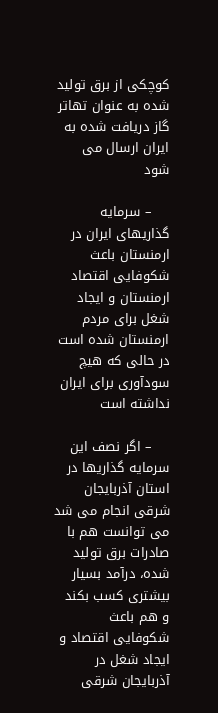کوچکی از برق تولید شده به عنوان تهاتر گاز دریافت شده به ایران ارسال می شود

    – سرمایه گذاریهای ایران در ارمنستان باعث شکوفایی اقتصاد ارمنستان و ایجاد شغل برای مردم ارمنستان شده است در حالی که هیچ سودآوری برای ایران نداشته است

    – اگر نصف این سرمایه گذاریها در استان آذربایجان شرقی انجام می شد می توانست هم با صادرات برق تولید شده، درآمد بسیار بیشتری کسب بکند و هم باعث شکوفایی اقتصاد و ایجاد شغل در آذربایجان شرقی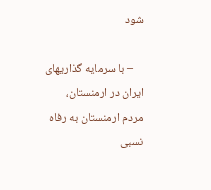شود

    – با سرمایه گذاریهای ایران در ارمنستان، مردم ارمنستان به رفاه نسبی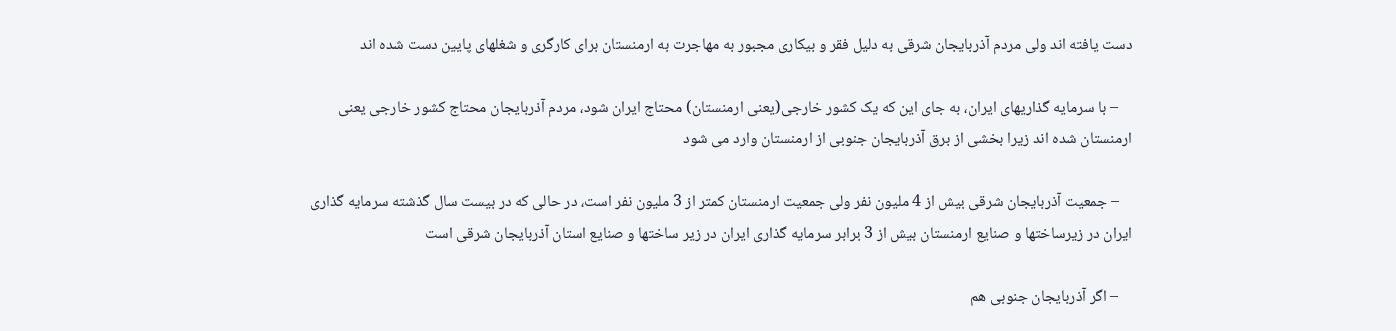دست یافته اند ولی مردم آذربایجان شرقی به دلیل فقر و بیکاری مجبور به مهاجرت به ارمنستان برای کارگری و شغلهای پایین دست شده اند

    – با سرمایه گذاریهای ایران، به جای این که یک کشور خارجی(یعنی ارمنستان) محتاج ایران شود، مردم آذربایجان محتاج کشور خارجی یعنی ارمنستان شده اند زیرا بخشی از برق آذربایجان جنوبی از ارمنستان وارد می شود

    – جمعیت آذربایجان شرقی بیش از 4 ملیون نفر ولی جمعیت ارمنستان کمتر از 3 ملیون نفر است، در حالی که در بیست سال گذشته سرمایه گذاری ایران در زیرساختها و صنایع ارمنستان بیش از 3 برابر سرمایه گذاری ایران در زیر ساختها و صنایع استان آذربایجان شرقی است

    – اگر آذربایجان جنوبی هم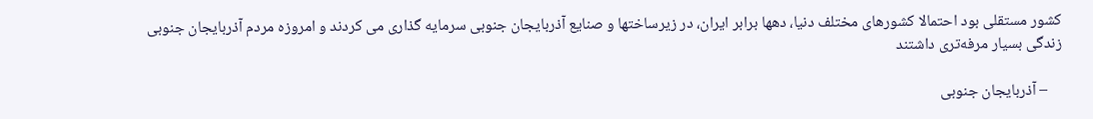کشور مستقلی بود احتمالا کشورهای مختلف دنیا، دهها برابر ایران، در زیرساختها و صنایع آذربایجان جنوبی سرمایه گذاری می کردند و امروزه مردم آذربایجان جنوبی زندگی بسیار مرفه‌تری داشتند

    – آذربایجان جنوبی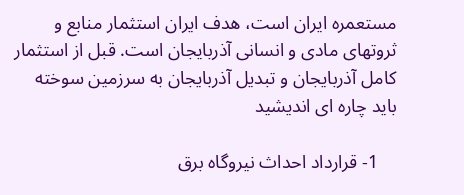مستعمره ایران است، هدف ایران استثمار منابع و ثروتهای مادی و انسانی آذربایجان است. قبل از استثمار کامل آذربایجان و تبدیل آذربایجان به سرزمین سوخته باید چاره ای اندیشید

    1- قرارداد احداث نیروگاه برق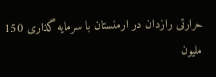حرارتی رازدان در ارمنستان با سرمایه گذاری 150 ملیون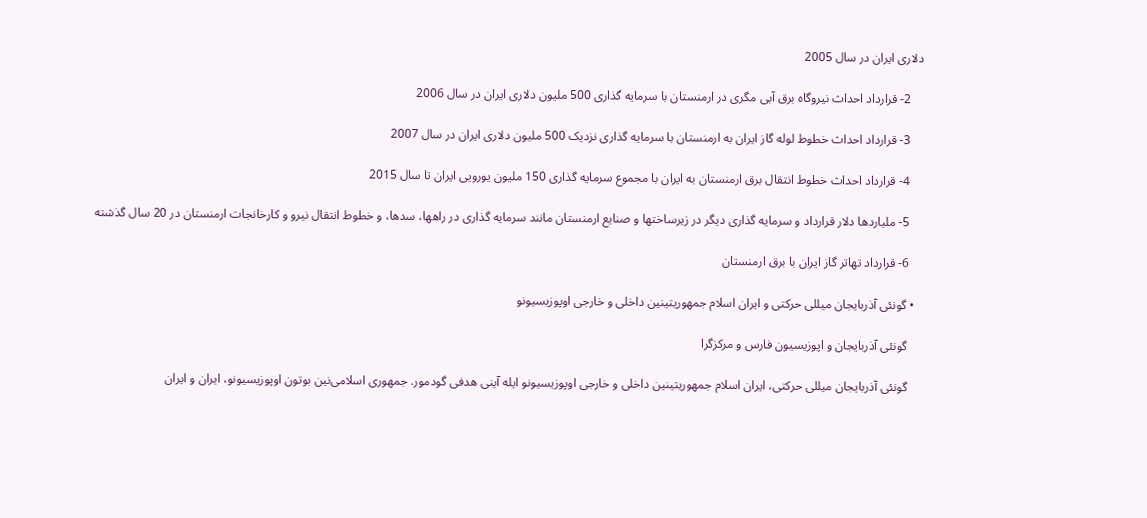دلاری ایران در سال 2005

    2- قرارداد احداث نیروگاه برق آبی مگری در ارمنستان با سرمایه گذاری 500 ملیون دلاری ایران در سال 2006

    3- قرارداد احداث خطوط لوله گاز ایران به ارمنستان با سرمایه گذاری نزدیک 500 ملیون دلاری ایران در سال 2007

    4- قرارداد احداث خطوط انتقال برق ارمنستان به ایران با مجموع سرمایه گذاری 150 ملیون یورویی ایران تا سال 2015

    5- ملیاردها دلار قرارداد و سرمایه گذاری دیگر در زیرساختها و صنایع ارمنستان مانند سرمایه گذاری در راهها، سدها، و خطوط انتقال نیرو و کارخانجات ارمنستان در 20 سال گذشته

    6- قرارداد تهاتر گاز ایران با برق ارمنستان

  • گونئی آذربایجان میللی حرکتی و ایران اسلام جمهوریتینین داخلی و خارجی اوپوزیسیونو

    گونئی آذربایجان و اپوزیسیون فارس و مرکزگرا

    گونئی آذربایجان میللی حرکتی، ایران اسلام جمهوریتینین داخلی و خارجی اوپوزیسیونو ایله آینی هدفی گودمور. جمهوری اسلامی‌نین بوتون اوپوزیسیونو، ایران و ایران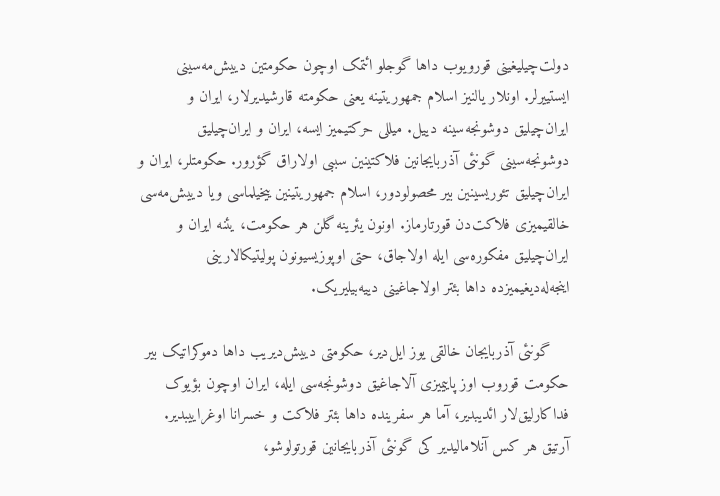دولت‌چیلیغینی قورویوب داها گوجلو ائتمک اوچون حکومتین دییش‌مه‌سینی ایستییرلر. اونلار یالنیز اسلام جمهوریتینه یعنی حکومته قارشیدیرلار، ایران و ایران‌چیلیق دوشونجه‌سینه دییل. میللی حرکتیمیز ایسه، ایران و ایران‌چیلیق دوشونجه‌سینی گونئی آذربایجانین فلاکتینین سببی اولاراق گؤرور. حکومتلر، ایران و ایران‌چیلیق تئوریسینین بیر محصولودور، اسلام جمهوریتینین ییخیلماسی ویا دییش‌مه‌سی خالقیمیزی فلاکت‌دن قورتارماز. اونون یئرینه گلن هر حکومت، یئنه ایران و ایران‌چیلیق مفکوره‌سی ایله اولاجاق، حتی اوپوزیسیونون پولیتیکالارینی اینجه‌له‌دیغیمیزده داها بئتر اولاجاغینی دییه‌بیلیریک.

    گونئی آذربایجان خالقی یوز ایل‌دیر، حکومتی دییش‌دیریب داها دموکراتیک بیر حکومت قوروب اوز پاییمیزی آلاجاغیق دوشونجه‌سی ایله، ایران اوچون بؤیوک فداکارلیق‌لار ائدیبدیر، آما هر سفرینده داها بئتر فلاکت و خسرانا اوغراییبدیر. آرتیق هر کس آنلامالیدیر کی گونئی آذربایجانین قورتولوشو،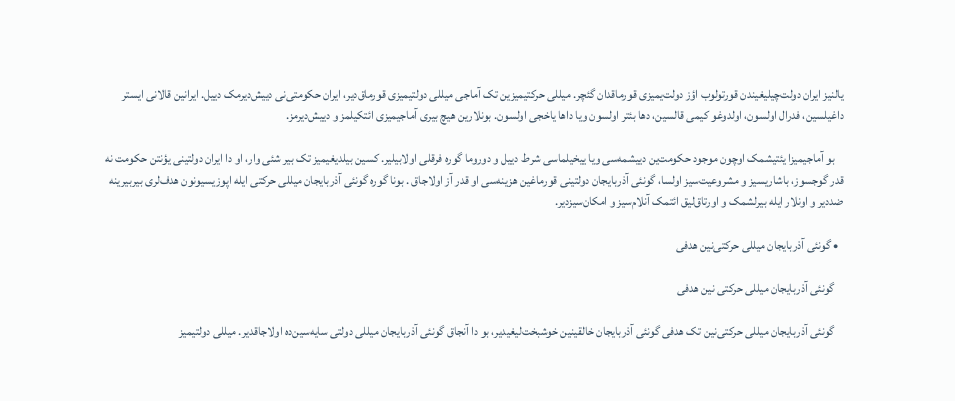یالنیز ایران دولت‌چیلیغیندن قورتولوب اؤز دولت‌یمیزی قورماقدان گئچر. میللی حرکتیمیزین تک آماجی میللی دولتیمیزی قورماق‌دیر، ایران حکومتی‌نی دییش‌دیرمک دییل. ایرانین قالانی ایستر داغیلسین، فدرال اولسون، اولدوغو کیمی قالسین، دها بئتر اولسون ویا داها یاخجی اولسون. بونلارین هیچ بیری آماجیمیزی ائتکیلمز و دییش‌دیرمز.

    بو آماجیمیزا یئتیشمک اوچون موجود حکومت‌ین دییشمه‌سی ویا ییخیلماسی شرط دییل و دوروما گوره فرقلی اولابیلیر. کسین بیلدیغیمیز تک بیر شئی وار، او دا ایران دولتینی یؤنتن حکومت نه قدر گوجسوز، باشاریسیز و مشروعیت‌سیز اولسا، گونئی آذربایجان دولتینی قورماغین هزینه‌سی او قدر آز اولاجاق . بونا گوره گونئی آذربایجان میللی حرکتی ایله اپوزیسیونون هدف‌لری بیربیرینه ضددیر و اونلار ایله بیرلشمک و اورتاق‌لیق ائتمک آنلام‌سیز و امکان‌سیزدیر.

  • گونئی آذربایجان میللی حرکتی‌نین هدفی

    گونئی آذربایجان میللی حرکتی نین هدفی

    گونئی آذربایجان میللی حرکتی‌نین تک هدفی گونئی آذربایجان خالقینین خوشبخت‌لیغیدیر، بو دا آنجاق گونئی آذربایجان میللی دولتی سایه‌سین‌ده اولاجاقدیر. میللی دولتیمیز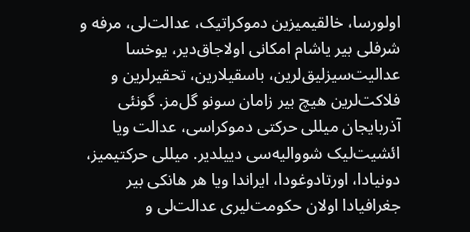اولورسا، خالقیمیزین دموکراتیک، عدالت‌لی، مرفه و شرفلی بیر یاشام امکانی اولاجاق‌دیر، یوخسا عدالیت‌سیزلیق‌لرین، باسقیلارین، تحقیرلرین و فلاکت‌لرین هیچ بیر زامان سونو گل‌مز. گونئی آذربایجان میللی حرکتی دموکراسی، عدالت ویا ائشیت‌لیک شووالیه‌سی دییلدیر. میللی حرکتیمیز، دونیادا، اورتادوغودا، ایراندا ویا هر هانکی بیر جغرافیادا اولان حکومت‌لیری عدالت‌لی و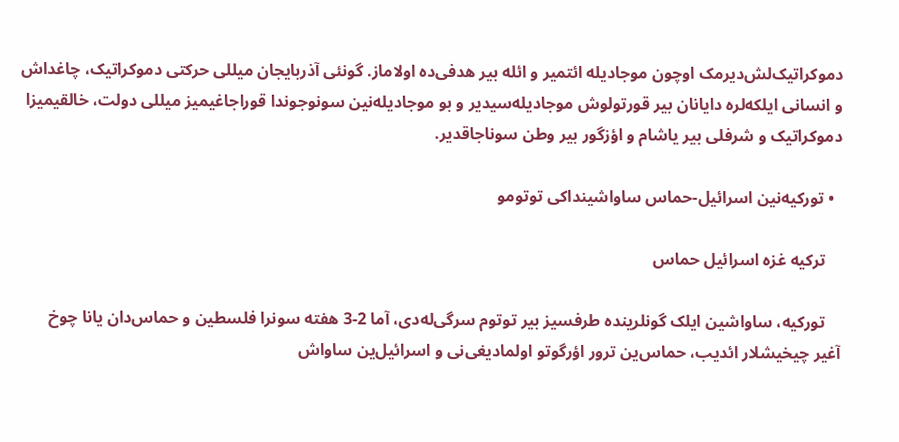دموکراتیک‌لش‌دیرمک اوچون موجادیله ائتمیر و ائله بیر هدفی‌ده اولاماز. گونئی آذربایجان میللی حرکتی دموکراتیک، چاغداش و انسانی ایلکه‌لره دایانان بیر قورتولوش موجادیله‌سیدیر و بو موجادیله‌نین سونوجوندا قوراجاغیمیز میللی دولت، خالقیمیزا دموکراتیک و شرفلی بیر یاشام و اؤزگور بیر وطن سوناجاقدیر.

  • تورکیه‌نین اسرائیل-حماس ساواشینداکی توتومو

    ترکیه غزه اسرائیل حماس

    تورکیه، ساواشین ایلک گونلرینده طرفسیز بیر توتوم سرگی‌له‌دی، آما 2-3 هفته سونرا فلسطین و حماس‌دان یانا چوخ آغیر چیخیشلار ائدیب، حماس‌ین ترور اؤرگوتو اولمادیغی‌نی و اسرائیل‌ین ساواش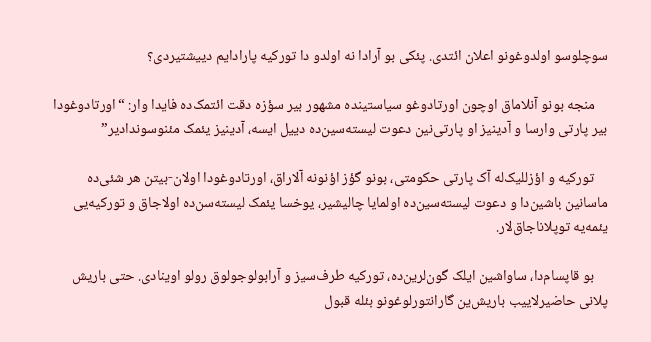سوچلوسو اولدوغونو اعلان ائتدی. پئکی بو آرادا نه اولدو دا تورکیه پارادایم دییشتیردی؟

    منجه بونو آنلاماق اوچون اورتادوغو سیاستینده مشهور بیر سؤزه دقت ائتمک‌ده فایدا وار: “اورتادوغودا بیر پارتی وارسا و آدینیز او پارتی‌نین دعوت لیسته‌سین‌ده دییل ایسه، آدینیز یئمک مئنوسوندادیر”

    تورکیه و اؤزللیک‌له آک پارتی حکومتی، بونو گؤز اؤنونه آلاراق، اورتادوغودا اولان-بیتن هر شئی‌ده ماسانین باشین‌دا و دعوت لیسته‌سین‌ده اولمایا چالیشیر، یوخسا یئمک لیسته‌سن‌ده اولاجاق و تورکیه‌یی یئمه‌یه توپلاناجاق‌لار.

    بو قاپسام‌دا، ساواشین ایلک گون‌لرین‌ده، تورکیه طرف‌سیز و آرابولوجولوق رولو اوینادی. حتی باریش پلانی حاضیرلاییب باریش‌ین گارانتورلوغونو بئله قبول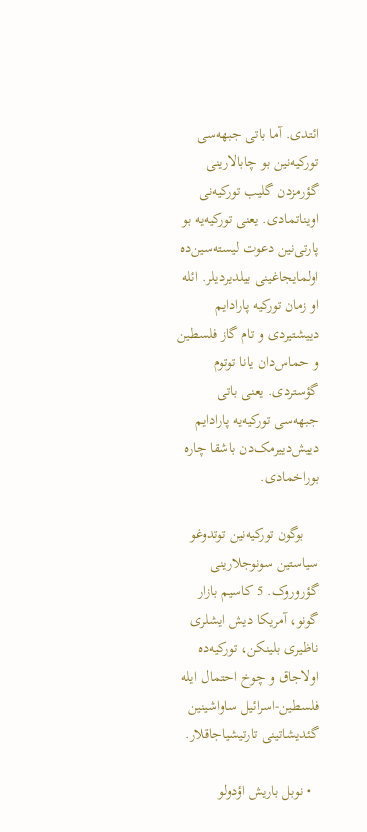ائتدی. آما باتی جبهه‌سی تورکیه‌نین بو چابالارینی گؤرمزدن گلیب تورکیه‌نی اویناتمادی. یعنی تورکیه‌یه بو پارتی‌نین دعوت لیسته‌سین‌ده اولمایجاغینی بیلدیردیلر. ائله او زمان تورکیه پارادایم دییشتیردی و تام گاز فلسطین و حماس‌دان یانا توتوم گؤستردی. یعنی باتی جبهه‌سی تورکیه‌یه پارادایم دییش‌دییرمک‌دن باشقا چاره بوراخمادی.

    بوگون تورکیه‌نین توتدوغو سیاستین سونوجلارینی گؤروروک. 5 کاسیم بازار گونو، آمریکا دیش ایشلری ناظیری بلینکن، تورکیه‌ده اولاجاق و چوخ احتمال ایله فلسطین-اسرائیل ساواشینین گئدیشاتینی تارتیشیاجاقلار.

  • نوبل باریش اؤدولو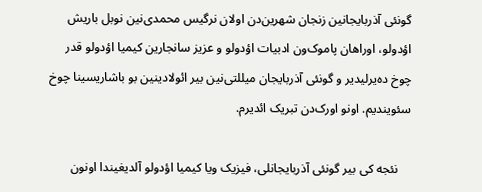گونئی آذربایجانین زنجان شهرین‌دن اولان نرگیس محمدی‌نین نوبل باریش اؤدولو، اوراهان پاموک‌ون ادبیات اؤدولو و عزیز سانجارین کیمیا اؤدولو قدر چوخ ده‌یرلیدیر و گونئی آذربایجان میللتی‌نین بیر ائولادینین بو باشاریسینا چوخ سئویندیم. اونو اورک‌دن تبریک ائدیرم.

    نئجه کی بیر گونئی آذربایجانلی، فیزیک ویا کیمیا اؤدولو آلدیغیندا اونون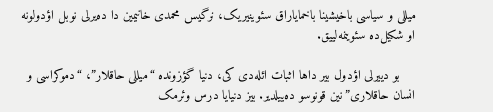میللی و سیاسی باخیشینا باخمایاراق سئوینیریک، نرگیس محمدی خانیمین دا ده‌یرلی نوبل اؤدولونه او شکیل‌ده سئوینمه‌لییق.

    بو دییرلی اؤدول بیر داها اثبات ائله‌دی کی، دنیا گؤزونده “میللی حاقلار”، “دموکراسی و انسان حاقلاری‌”نین قونوسو ده‌ییلدیر. بیز دنیایا درس وئرمک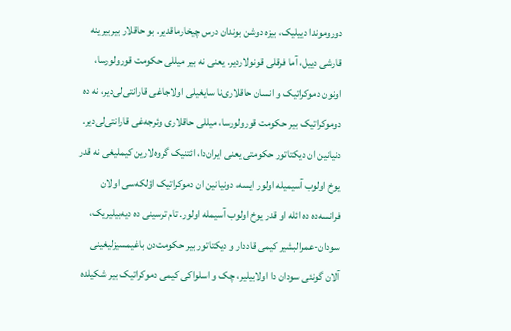دوروموندا دییلیک، بیزه دوشن بوندان درس چیخارماقدیر. بو حاقلار بیربیرینه قارشی‌ دییل، آما فرقلی قونولاردیر. یعنی نه بیر میللی حکومت قورولورسا، اونون دموکراتیک و انسان حاقلاری‌نا سایغیلی اولاجاغی قارانتی‌لی‌دیر، نه ده دوموکراتیک بیر حکومت قورولورسا، میللی حاقلاری وئرجه‌غی قارانتی‌لی‌دیر. دنیانین ان دیکتاتور حکومتی یعنی ایران‌دا، ائتنیک گروه‌لارین کیملیغی نه قدر یوخ اولوب آسیمیله اولور ایسه، دونیانین ان دموکراتیک اؤلکه‌سی اولان فرانسه‌ده ده ائله او قدر یوخ اولوب آسیمله اولور. تام ترسینی ده دیه‌بیلیریک، سودان-عمرالبشیر کیمی قاددار و دیکتاتور بیر حکومت‌دن باغیمسیزلیغینی آلان گونئی سودان دا اولا‌بیلیر، چک و اسلواکی کیمی دموکراتیک بیر شکیلده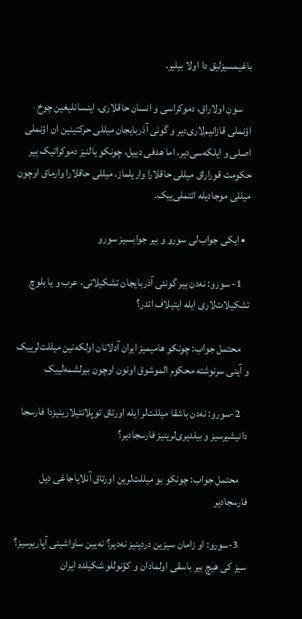باغیمسیزلیق دا اولا بیلیر.

    سون اولاراق، دموکراسی و انسان حاقلاری، اینسانلیغین چوخ اؤنملی قازانیم‌لاری‌دیر و گونی آذربایجان میللی حرکتینین ان اؤنملی اصلی و ایلکه‌سی‌دیر، اما هدفی دییل، چونکو یالنیز دموکراتیک بیر حکومت قوراراق میللی حاقلارا واریلماز. میللی حاقلارا وارماق اوچون میللی موجادیله ائتملی‌ییک.

  • ایکی جواب‌لی سورو و بیر جوابسیز سورو

    1- سورو: نه‌دن بیر گونئی آذربایجان تشکیلاتی، عرب و یا بلوچ تشکیلات‌لاری ایله ایتیلاف ائدر؟

    محتمل جواب: چونکو هامیمیز ایران آدلانان اولکه‌نین میللت‌لرییک و آینی سرنوشته محکوم الموشوق اونون اوچون بیرلشمه‌لییک

    2-سورو: نه‌دن باشقا میللت‌لر ایله اورتاق توپلانتیلارینیزدا فارسجا دانیشیرسیز و بیلدیری‌لرینیز فارسجادیر؟

    محتمل جواب: چونکو بو میللت‌لرین اورتاق آنلایاجاغی دیل فارسجادیر

    3-سورو: او زامان سیزین دردینیز نه‌دیر؟ نه‌یین ساواشینی آپاریرسیز؟ سیز کی هیچ بیر باسقی اولمادان و کؤنوللو شکیلده ایران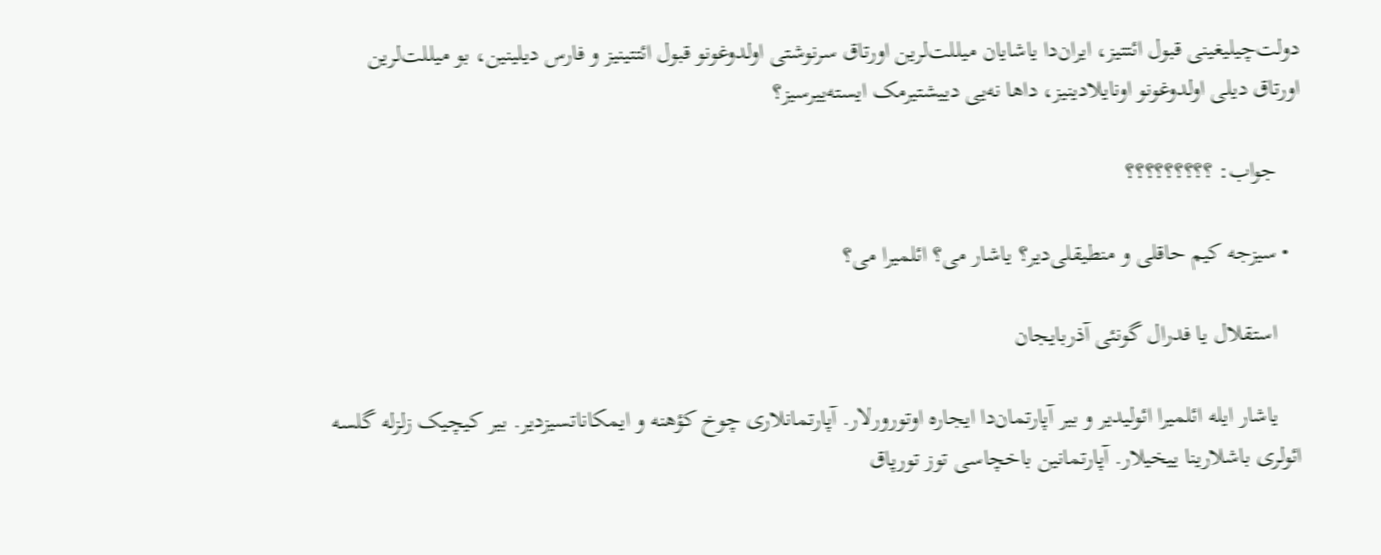دولت‌چیلیغینی قبول ائتتیز، ایران‌دا یاشایان میللت‌لرین اورتاق سرنوشتی اولدوغونو قبول ائتتینیز و فارس دیلینین، بو میللت‌لرین اورتاق دیلی اولدوغونو اونایلادینیز، داها نه‌یی دییشتیرمک ایسته‌ییرسیز؟

    جواب: ؟؟؟؟؟؟؟؟؟

  • سیزجه کیم حاقلی و منطیقلی‌دیر؟ یاشار می؟ ائلمیرا می؟

    استقلال یا فدرال گونئی آذربایجان

    یاشار ایله ائلمیرا ائولیدیر و بیر آپارتمان‌دا ایجاره اوتورورلار. آپارتمانلاری چوخ کؤهنه و ایمکاناتسیزدیر. بیر کیچیک زلزله گلسه ائولری باشلارینا ییخیلار. آپارتمانین باخچاسی توز تورپاق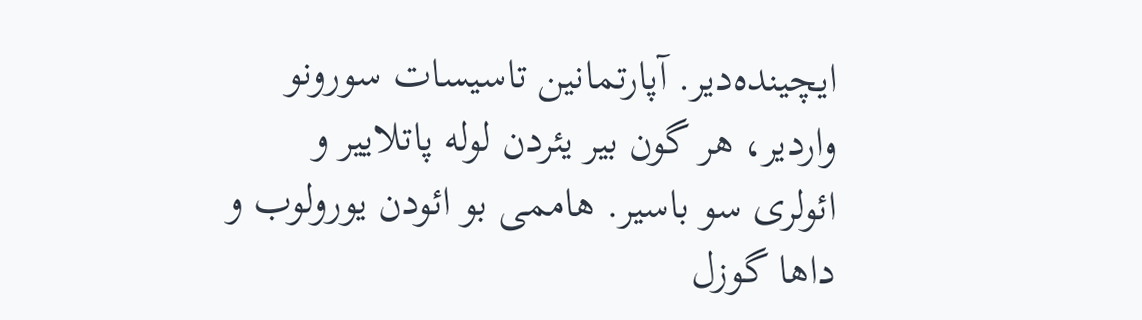ایچینده‌دیر. آپارتمانین تاسیسات سورونو واردیر، هر گون بیر یئردن لوله پاتلاییر و ائولری سو باسیر. هاممی بو ائودن یورولوب و داها گوزل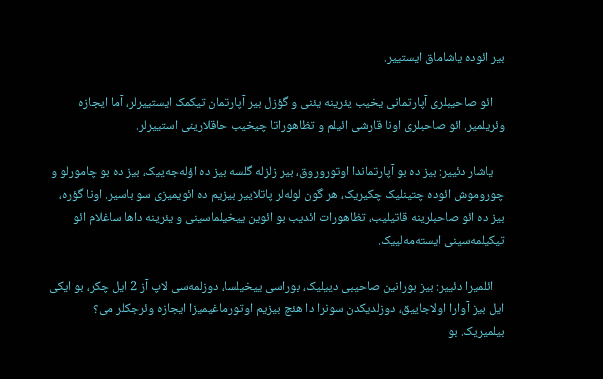بیر ائوده یاشاماق ایستییر.

    ائو صاحیبلری آپارتمانی یخیب یئرینه یئنی و گؤزل بیر آپارتمان تیکمک ایستییرلر، آما ایجازه وئریلمیر. ائو صاحبلری اونا قارشی ائیلم و تظاهوراتا چیخیب حاقلارینی استییرلر.

    یاشار دئییر: بیز ده بو آپارتماندا اوتوروروق، بیر زلزله گلسه بیز ده اؤله‌جه‌ییک، بیز ده بو چامورلو و چوروموش ائوده چتینلیک چکیریک، هر گون لوله‌لر پاتلاییر بیزیم ده ائویمیزی سو باسیر. اونا گؤره، بیز ده ائو صاحبلرینه قاتیلیب، تظاهورات ائدیب بو ائوین ییخیلماسینی و یئرینه داها ساغلام ائو تیکیلمه‌سینی ایسته‌مه‌لییک.

    ائلمیرا دئییر: بیز بورانین صاحیبی دییلیک، بوراسی ییخیلسا، دوزلمه‌سی لاپ آز 2 ایل چکر، بو ایکی ایل بیز آوارا اولاجاییق، دوزلدیکدن سونرا دا هئچ بیزیم اوتورماغیمیزا ایجازه وئرجکلر می؟ بیلمیریک. بو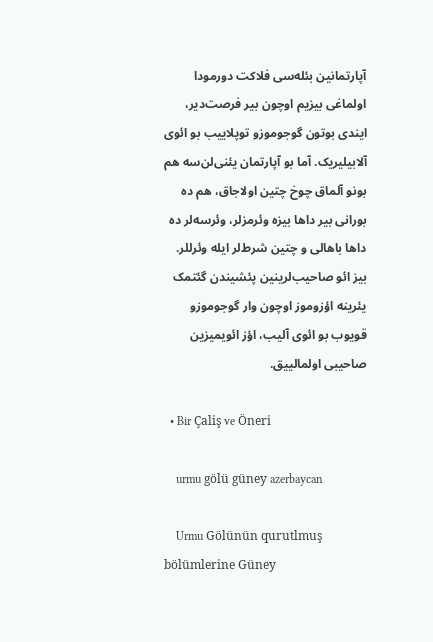آپارتمانین بئله‌سی فلاکت دورمودا اولماغی بیزیم اوچون بیر فرصت‌دیر، ایندی بوتون گوجوموزو توپلاییب بو ائوی آلابیلیریک. آما بو آپارتمان یئنی‌لن‌سه هم بونو آلماق چوخ چتین اولاجاق، هم ده بورانی بیر داها بیزه وئرمزلر، وئرسه‌لر ده داها باهالی و چتین شرط‌لر ایله وئرللر. بیز ائو صاحیب‌لرینین پئشیندن گئتمک یئرینه اؤزوموز اوچون وار گوجوموزو قویوب بو ائوی آلیب، اؤز ائویمیزین صاحیبی اولمالییق.

  • Bir Çaliş ve Öneri

    urmu gölü güney azerbaycan

    Urmu Gölünün qurutlmuş bölümlerine Güney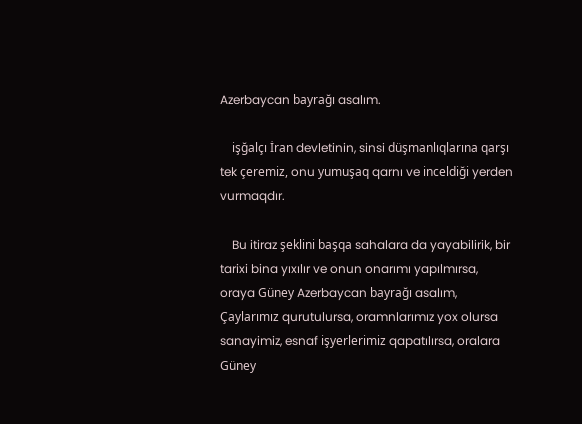Azerbaycan bayrağı asalım.

    işğalçı İran devletinin, sinsi düşmanlıqlarına qarşı tek çeremiz, onu yumuşaq qarnı ve inceldiği yerden vurmaqdır.

    Bu itiraz şeklini başqa sahalara da yayabilirik, bir tarixi bina yıxılır ve onun onarımı yapılmırsa, oraya Güney Azerbaycan bayrağı asalım, Çaylarımız qurutulursa, oramnlarımız yox olursa sanayimiz, esnaf işyerlerimiz qapatılırsa, oralara Güney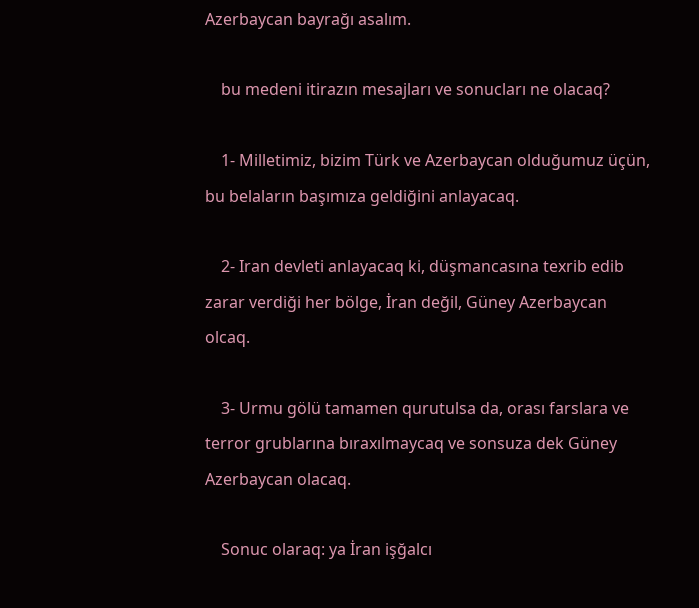Azerbaycan bayrağı asalım.

    bu medeni itirazın mesajları ve sonucları ne olacaq?

    1- Milletimiz, bizim Türk ve Azerbaycan olduğumuz üçün, bu belaların başımıza geldiğini anlayacaq.

    2- Iran devleti anlayacaq ki, düşmancasına texrib edib zarar verdiği her bölge, İran değil, Güney Azerbaycan olcaq.

    3- Urmu gölü tamamen qurutulsa da, orası farslara ve terror grublarına bıraxılmaycaq ve sonsuza dek Güney Azerbaycan olacaq.

    Sonuc olaraq: ya İran işğalcı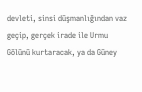devleti, sinsi düşmanlığından vaz geçip, gerçek irade ile Urmu Gölünü kurtaracak, ya da Güney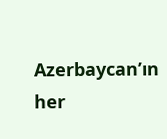Azerbaycan’ın her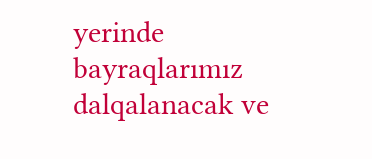yerinde bayraqlarımız dalqalanacak ve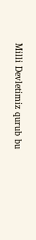Milli Devletimiz qurub bu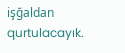işğaldan qurtulacayık.